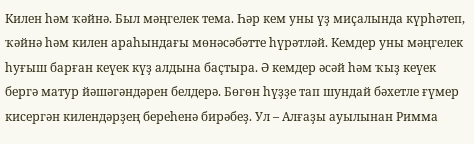Килен һәм ҡәйнә. Был мәңгелек тема. Һәр кем уны үҙ миҫалында күрһәтеп, ҡәйнә һәм килен араһындағы мөнәсәбәтте һүрәтләй. Кемдер уны мәңгелек һуғыш барған кеүек күҙ алдына баҫтыра. Ә кемдер әсәй һәм ҡыҙ кеүек бергә матур йәшәгәндәрен белдерә. Бөгөн һүҙҙе тап шундай бәхетле ғүмер кисергән килендәрҙең береһенә бирәбеҙ. Ул – Алғаҙы ауылынан Римма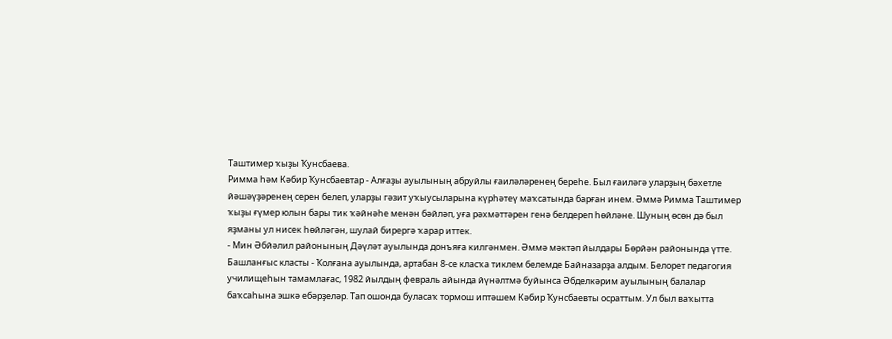Таштимер ҡыҙы Ҡунсбаева.
Римма һәм Кәбир Ҡунсбаевтар - Алғаҙы ауылының абруйлы ғаиләләренең береһе. Был ғаиләгә уларҙың бәхетле йәшәүҙәренең серен белеп, уларҙы гәзит уҡыусыларына күрһәтеү маҡсатында барған инем. Әммә Римма Таштимер ҡыҙы ғүмер юлын бары тик ҡәйнәһе менән бәйләп, уға рәхмәттәрен генә белдереп һөйләне. Шуның өсөн дә был яҙманы ул нисек һөйләгән, шулай бирергә ҡарар иттек.
- Мин Әбйәлил районының Дәүләт ауылында донъяға килгәнмен. Әммә мәктәп йылдары Бөрйән районында үтте. Башланғыс класты - Ҡолғана ауылында, артабан 8-се класҡа тиклем белемде Байназарҙа алдым. Белорет педагогия училищеһын тамамлағас, 1982 йылдың февраль айында йүнәлтмә буйынса Әбделкәрим ауылының балалар баҡсаһына эшкә ебәрҙеләр. Тап ошонда буласаҡ тормош иптәшем Кәбир Ҡунсбаевты осраттым. Ул был ваҡытта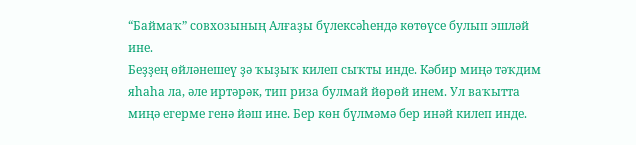“Баймаҡ” совхозының Алғаҙы бүлексәһендә көтөүсе булып эшләй ине.
Беҙҙең өйләнешеү ҙә ҡыҙыҡ килеп сыҡты инде. Кәбир миңә тәҡдим яһаһа ла, әле иртәрәк, тип риза булмай йөрөй инем. Ул ваҡытта миңә егерме генә йәш ине. Бер көн бүлмәмә бер инәй килеп инде.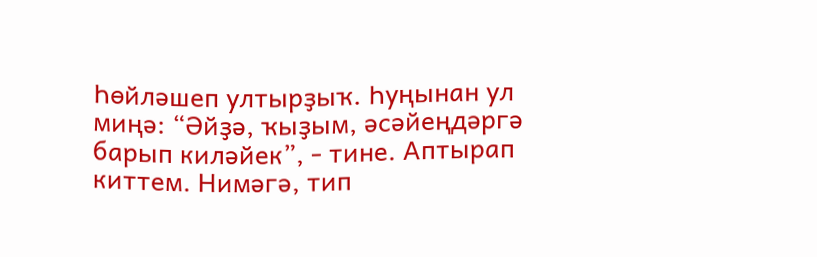Һөйләшеп ултырҙыҡ. Һуңынан ул миңә: “Әйҙә, ҡыҙым, әсәйеңдәргә барып киләйек”, - тине. Аптырап киттем. Нимәгә, тип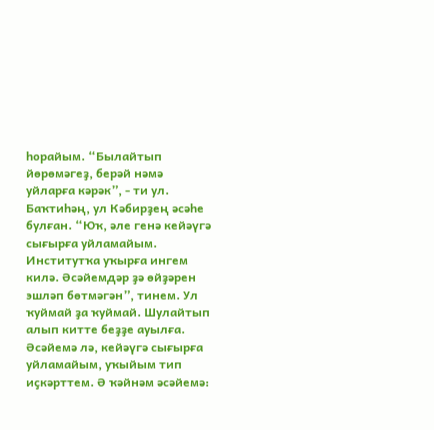һорайым. “Былайтып йөрөмәгеҙ, берәй нәмә уйларға кәрәк”, - ти ул. Баҡтиһәң, ул Кәбирҙең әсәһе булған. “Юҡ, әле генә кейәүгә сығырға уйламайым. Институтҡа уҡырға ингем килә. Әсәйемдәр ҙә өйҙәрен эшләп бөтмәгән”, тинем. Ул ҡуймай ҙа ҡуймай. Шулайтып алып китте беҙҙе ауылға. Әсәйемә лә, кейәүгә сығырға уйламайым, уҡыйым тип иҫкәрттем. Ә ҡәйнәм әсәйемә: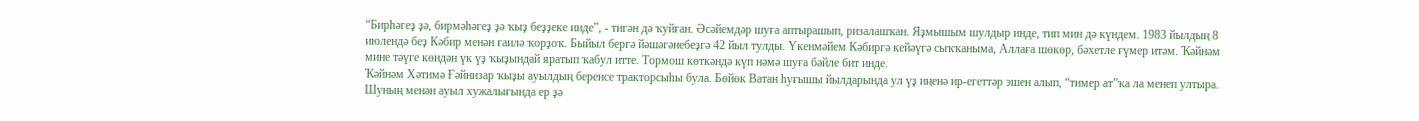“Бирһәгеҙ ҙә, бирмәһәгеҙ ҙә ҡыҙ беҙҙеке инде”, - тигән дә ҡуйған. Әсәйемдәр шуға аптырашып, ризалашҡан. Яҙмышым шулдыр инде, тип мин дә күндем. 1983 йылдың 8 июлендә беҙ Кәбир менән ғаилә ҡорҙоҡ. Быйыл бергә йәшәгәнебеҙгә 42 йыл тулды. Үкенмәйем Кәбиргә кейәүгә сыҡҡаныма, Аллаға шөкөр, бәхетле ғүмер итәм. Ҡәйнәм мине тәүге көндән үк үҙ ҡыҙындай яратып ҡабул итте. Тормош көткәндә күп нәмә шуға бәйле бит инде.
Ҡәйнәм Хәтимә Ғәйнизар ҡыҙы ауылдың беренсе тракторсыһы була. Бөйөк Ватан һуғышы йылдарында ул үҙ иңенә ир-егеттәр эшен алып, “тимер ат”ҡа ла менеп ултыра. Шуның менән ауыл хужалығында ер ҙә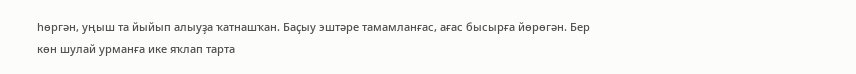һөргән, уңыш та йыйып алыуҙа ҡатнашҡан. Баҫыу эштәре тамамланғас, ағас бысырға йөрөгән. Бер көн шулай урманға ике яҡлап тарта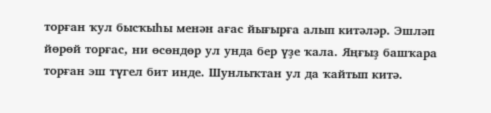торған ҡул бысҡыһы менән ағас йығырға алып китәләр. Эшләп йөрөй торғас, ни өсөндөр ул унда бер үҙе ҡала. Яңғыҙ башҡара торған эш түгел бит инде. Шунлыҡтан ул да ҡайтып китә.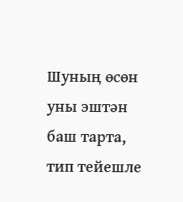Шуның өсөн уны эштән баш тарта, тип тейешле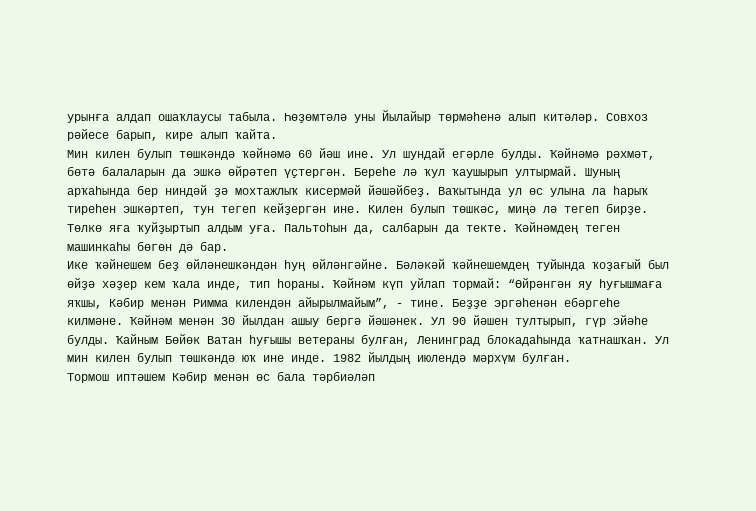урынға алдап ошаҡлаусы табыла. Һөҙөмтәлә уны Йылайыр төрмәһенә алып китәләр. Совхоз рәйесе барып, кире алып ҡайта.
Мин килен булып төшкәндә ҡәйнәмә 60 йәш ине. Ул шундай егәрле булды. Ҡәйнәмә рәхмәт, бөтә балаларын да эшкә өйрәтеп үҫтергән. Береһе лә ҡул ҡаушырып ултырмай. Шуның арҡаһында бер ниндәй ҙә мохтажлыҡ кисермәй йәшәйбеҙ. Ваҡытында ул өс улына ла һарыҡ тиреһен эшкәртеп, тун тегеп кейҙергән ине. Килен булып төшкәс, миңә лә тегеп бирҙе. Төлкө яға ҡуйҙыртып алдым уға. Пальтоһын да, салбарын да текте. Ҡәйнәмдең теген машинкаһы бөгөн дә бар.
Ике ҡәйнешем беҙ өйләнешкәндән һуң өйләнгәйне. Бәләкәй ҡәйнешемдең туйында ҡоҙағый был өйҙә хәҙер кем ҡала инде, тип һораны. Ҡәйнәм күп уйлап тормай: “Өйрәнгән яу һуғышмаға яҡшы, Кәбир менән Римма килендән айырылмайым”, - тине. Беҙҙе эргәһенән ебәргеһе килмәне. Ҡәйнәм менән 30 йылдан ашыу бергә йәшәнек. Ул 90 йәшен тултырып, гүр эйәһе булды. Ҡайным Бөйөк Ватан һуғышы ветераны булған, Ленинград блокадаһында ҡатнашҡан. Ул мин килен булып төшкәндә юҡ ине инде. 1982 йылдың июлендә мәрхүм булған.
Тормош иптәшем Кәбир менән өс бала тәрбиәләп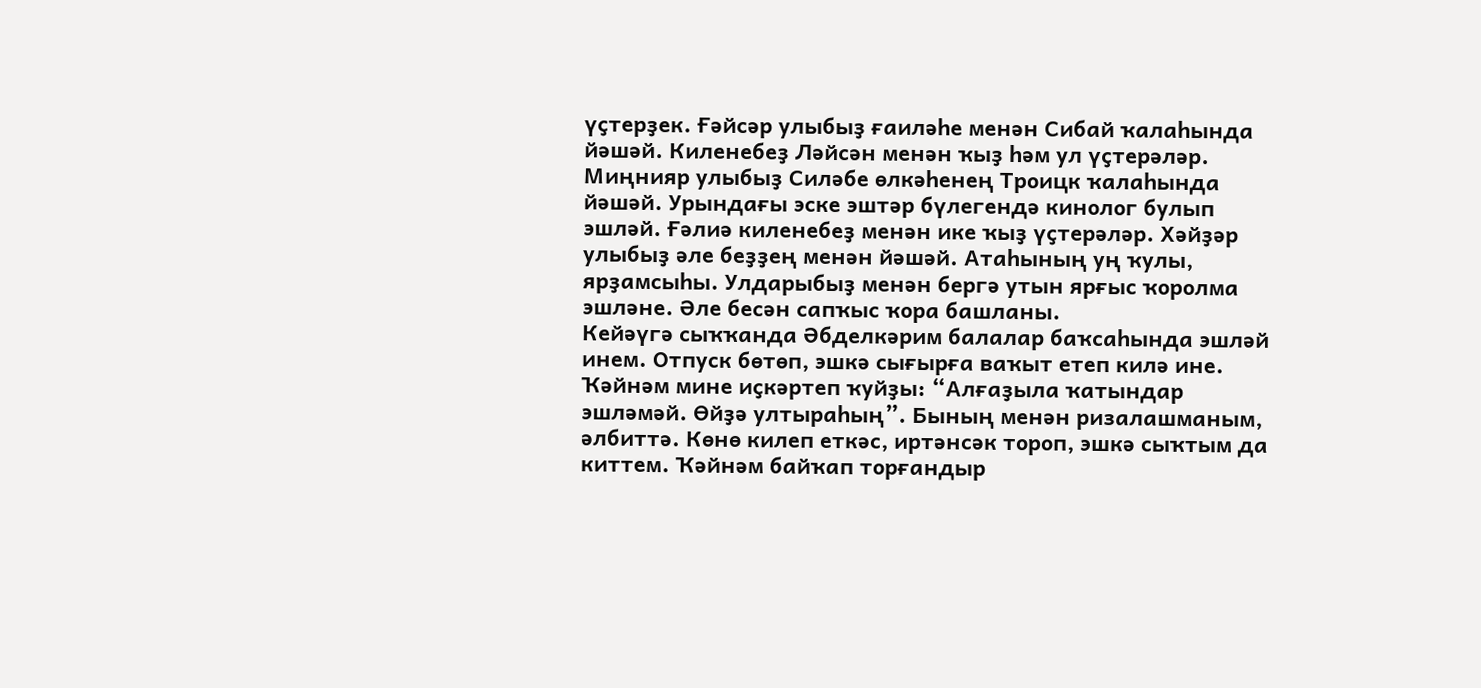үҫтерҙек. Ғәйсәр улыбыҙ ғаиләһе менән Сибай ҡалаһында йәшәй. Киленебеҙ Ләйсән менән ҡыҙ һәм ул үҫтерәләр. Миңнияр улыбыҙ Силәбе өлкәһенең Троицк ҡалаһында йәшәй. Урындағы эске эштәр бүлегендә кинолог булып эшләй. Ғәлиә киленебеҙ менән ике ҡыҙ үҫтерәләр. Хәйҙәр улыбыҙ әле беҙҙең менән йәшәй. Атаһының уң ҡулы, ярҙамсыһы. Улдарыбыҙ менән бергә утын ярғыс ҡоролма эшләне. Әле бесән сапҡыс ҡора башланы.
Кейәүгә сыҡҡанда Әбделкәрим балалар баҡсаһында эшләй инем. Отпуск бөтөп, эшкә сығырға ваҡыт етеп килә ине. Ҡәйнәм мине иҫкәртеп ҡуйҙы: “Алғаҙыла ҡатындар эшләмәй. Өйҙә ултыраһың”. Бының менән ризалашманым, әлбиттә. Көнө килеп еткәс, иртәнсәк тороп, эшкә сыҡтым да киттем. Ҡәйнәм байҡап торғандыр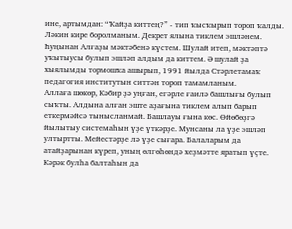ине, артымдан: “Ҡайҙа киттең?” - тип ҡысҡырып тороп ҡалды. Ләкин кире боролманым. Декрет ялына тиклем эшләнем. Һуңынан Алғаҙы мәктәбенә күстем. Шулай итеп, мәктәптә уҡытыусы булып эшләп алдым да киттем. Ә шулай ҙа хыялымды тормошҡа ашырып, 1991 йылда Стәрлетамаҡ педагогия институтын ситтән тороп тамамланым.
Аллаға шөкөр, Кәбир ҙә уңған, егәрле ғаилә башлығы булып сыҡты. Алдына алған эште аҙағына тиклем алып барып еткермәйсә тынысланмай. Башлауы ғына көс. Өйөбөҙгә йылытыу системаһын үҙе үткәрҙе. Мунсаны ла үҙе эшләп ултыртты. Мейестәрҙе лә үҙе сығара. Балаларым да атайҙарынан күреп, уның өлгөһөндә хеҙмәтте яратып үҫте. Кәрәк булһа балтаһын да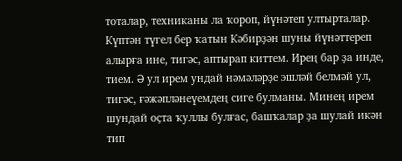тоталар, техниканы ла ҡороп, йүнәтеп ултырталар. Күптән түгел бер ҡатын Кәбирҙән шуны йүнәттереп алырға ине, тигәс, аптырап киттем. Ирең бар ҙа инде, тием. Ә ул ирем ундай нәмәләрҙе эшләй белмәй ул, тигәс, ғәжәпләнеүемдең сиге булманы. Минең ирем шундай оҫта ҡуллы булғас, башҡалар ҙа шулай икән тип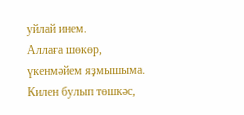уйлай инем.
Аллаға шөкөр, үкенмәйем яҙмышыма. Килен булып төшкәс,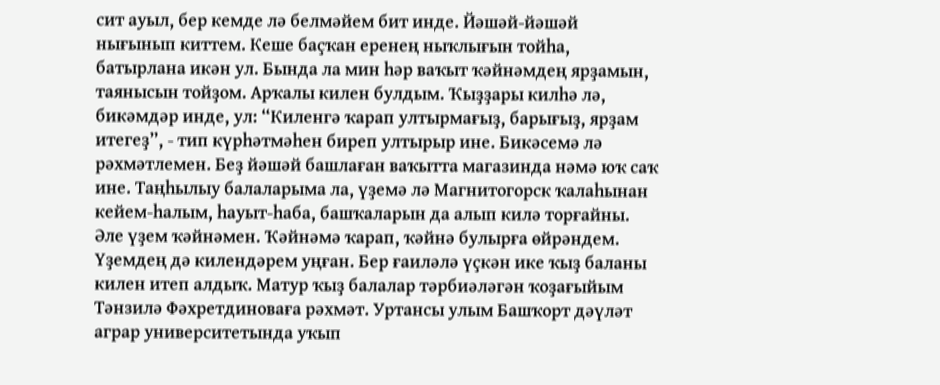сит ауыл, бер кемде лә белмәйем бит инде. Йәшәй-йәшәй нығынып киттем. Кеше баҫҡан еренең ныҡлығын тойһа, батырлана икән ул. Бында ла мин һәр ваҡыт ҡәйнәмдең ярҙамын, таянысын тойҙом. Арҡалы килен булдым. Ҡыҙҙары килһә лә, бикәмдәр инде, ул: “Киленгә ҡарап ултырмағыҙ, барығыҙ, ярҙам итегеҙ”, - тип күрһәтмәһен биреп ултырыр ине. Бикәсемә лә рәхмәтлемен. Беҙ йәшәй башлаған ваҡытта магазинда нәмә юҡ саҡ ине. Таңһылыу балаларыма ла, үҙемә лә Магнитогорск ҡалаһынан кейем-һалым, һауыт-һаба, башҡаларын да алып килә торғайны.
Әле үҙем ҡәйнәмен. Ҡәйнәмә ҡарап, ҡәйнә булырға өйрәндем. Үҙемдең дә килендәрем уңған. Бер ғаиләлә үҫкән ике ҡыҙ баланы килен итеп алдыҡ. Матур ҡыҙ балалар тәрбиәләгән ҡоҙағыйым Тәнзилә Фәхретдиноваға рәхмәт. Уртансы улым Башҡорт дәүләт аграр университетында уҡып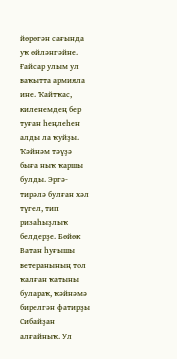йөрөгән сағында уҡ өйләнгәйне. Ғайсар улым ул ваҡытта армияла ине. Ҡайтҡас, киленемдең бер туған һеңлеһен алды ла ҡуйҙы. Ҡәйнәм тәүҙә быға ныҡ ҡаршы булды. Эргә-тирәлә булған хәл түгел, тип ризаһыҙлыҡ белдерҙе. Бөйөк Ватан һуғышы ветеранының тол ҡалған ҡатыны булараҡ, ҡәйнәмә бирелгән фатирҙы Сибайҙан алғайныҡ. Ул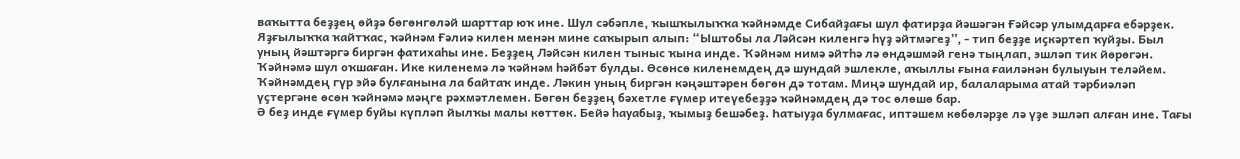ваҡытта беҙҙең өйҙә бөгөнгөләй шарттар юҡ ине. Шул сәбәпле, ҡышҡылыҡҡа ҡәйнәмде Сибайҙағы шул фатирҙа йәшәгән Ғәйсәр улымдарға ебәрҙек. Яҙғылыҡҡа ҡайтҡас, ҡәйнәм Ғәлиә килен менән мине саҡырып алып: “Ыштобы ла Ләйсән киленгә һүҙ әйтмәгеҙ”, - тип беҙҙе иҫкәртеп ҡуйҙы. Был уның йәштәргә биргән фатихаһы ине. Беҙҙең Ләйсән килен тыныс ҡына инде. Ҡәйнәм нимә әйтһә лә өндәшмәй генә тыңлап, эшләп тик йөрөгән. Ҡәйнәмә шул оҡшаған. Ике киленемә лә ҡәйнәм һәйбәт булды. Өсөнсө киленемдең дә шундай эшлекле, аҡыллы ғына ғаиләнән булыуын теләйем.
Ҡәйнәмдең гүр эйә булғанына ла байтаҡ инде. Ләкин уның биргән кәңәштәрен бөгөн дә тотам. Миңә шундай ир, балаларыма атай тәрбиәләп үҫтергәне өсөн ҡәйнәмә мәңге рәхмәтлемен. Бөгөн беҙҙең бәхетле ғүмер итеүебеҙҙә ҡәйнәмдең дә тос өлөшө бар.
Ә беҙ инде ғүмер буйы күпләп йылҡы малы көттөк. Бейә һауабыҙ, ҡымыҙ бешәбеҙ. Һатыуҙа булмағас, иптәшем көбөләрҙе лә үҙе эшләп алған ине. Тағы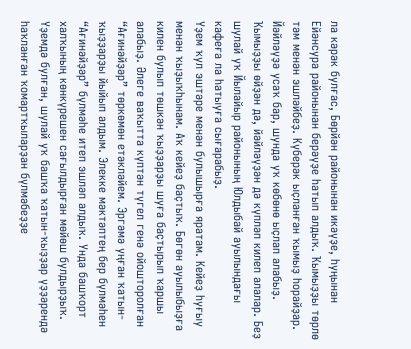ла кәрәк булғас, Бөрйән районынан икәүҙе, һуңынан Ейәнсура районынан берәүҙе һатып алдыҡ. Ҡымыҙҙы төрлө тәм менән эшләйбеҙ. Күберәк ыҫланған ҡымыҙ һорайҙар. Йәйләүҙә усаҡ бар, шунда уҡ көбөнө ыҫлап алабыҙ. Ҡымыҙҙы өйҙән дә, йәйләүҙән дә күпләп килеп алалар. Беҙ шулай уҡ Йылайыр районының Юлдыбай ауылындағы кафеға ла һатыуға сығарабыҙ.
Үҙем ҡул эштәре менән булышырға яратам. Кейеҙ һуғыу менән ҡыҙыҡһынам. Аҡ кейеҙ баҫтыҡ. Бөгөн ауылыбыҙға килен булып төшкән ҡыҙҙарҙы шуға баҫтырып ҡаршы алабыҙ. Әлеге ваҡытта күптән түгел генә ойошторолған “Ағинәйҙәр” төркөмөн етәкләйем. Эргәмә уңған ҡатын-ҡыҙҙарҙы йыйып алдым. Элекке мәктәптең бер бүлмәһен “Ағинәйҙәр” бүлмәһе итеп эшләп алдыҡ. Унда башҡорт халҡының көнкүрешен сағылдырған мөйөш булдырҙыҡ. Үҙемдә булған, шулай уҡ башҡа ҡатын-ҡыҙҙар үҙҙәрендә һаҡланған ҡомартҡыларҙан бүлмәбеҙҙе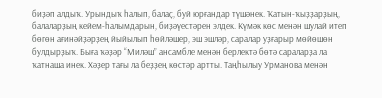биҙәп алдыҡ. Урындыҡ һалып, балаҫ, буй юрғандар түшәнек. Ҡатын-ҡыҙҙарҙың, балаларҙың кейем-һалымдарын, биҙәүестәрен элдек. Күмәк көс менән шулай итеп бөгөн ағинәйҙәрҙең йыйылып һөйләшер, эш эшләр, саралар уҙғарыр мөйөшөн булдырҙыҡ. Быға ҡәҙәр “Миләш” ансамбле менән берлектә бөтә сараларҙа ла ҡатнаша инек. Хәҙер тағы ла беҙҙең көстәр артты. Таңһылыу Урманова менән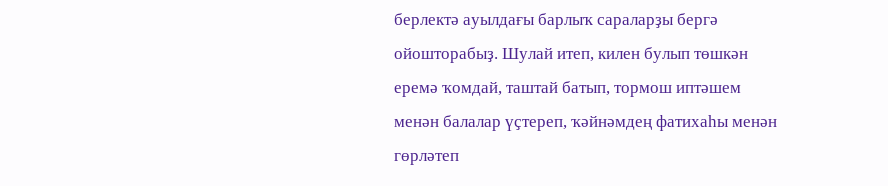берлектә ауылдағы барлыҡ сараларҙы бергә ойошторабыҙ. Шулай итеп, килен булып төшкән еремә ҡомдай, таштай батып, тормош иптәшем менән балалар үҫтереп, ҡәйнәмдең фатихаһы менән гөрләтеп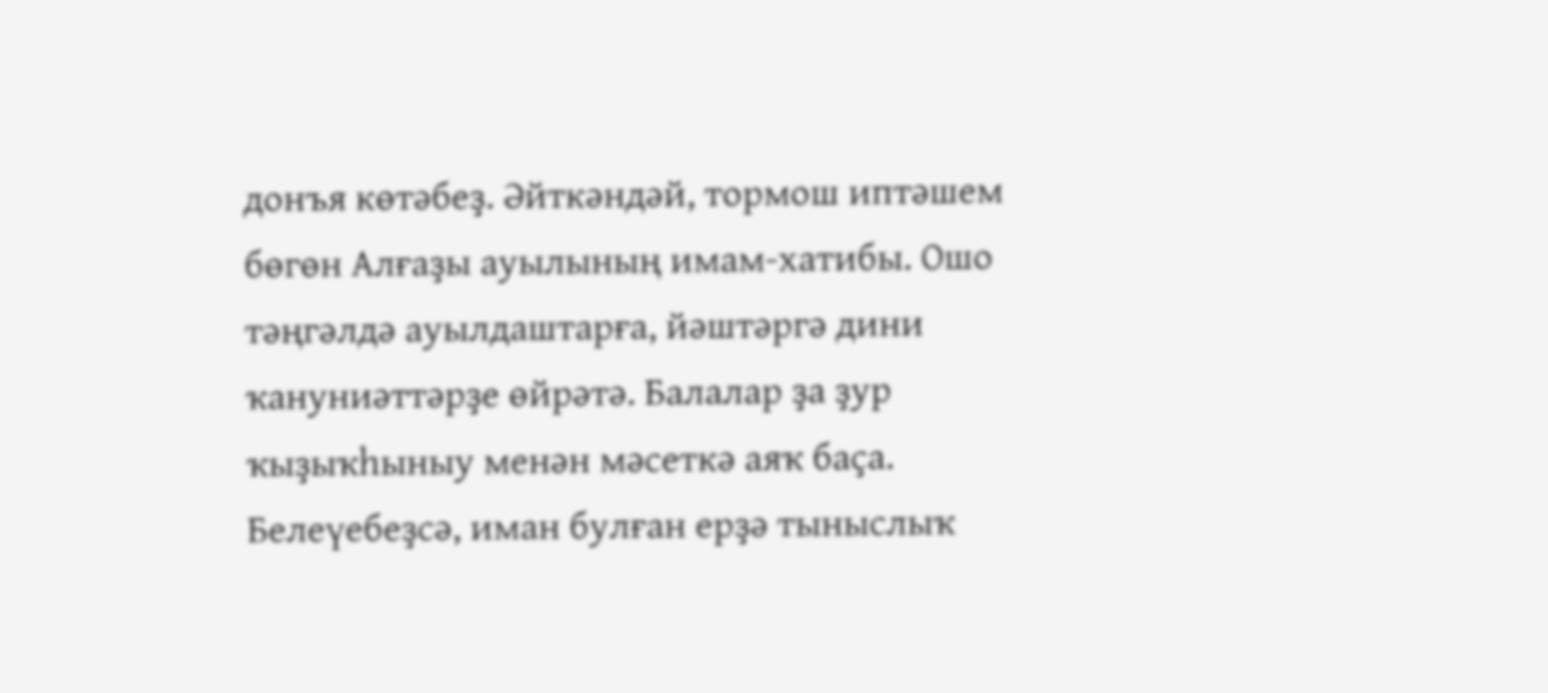донъя көтәбеҙ. Әйткәндәй, тормош иптәшем бөгөн Алғаҙы ауылының имам-хатибы. Ошо тәңгәлдә ауылдаштарға, йәштәргә дини ҡануниәттәрҙе өйрәтә. Балалар ҙа ҙур ҡыҙыҡһыныу менән мәсеткә аяҡ баҫа. Белеүебеҙсә, иман булған ерҙә тыныслыҡ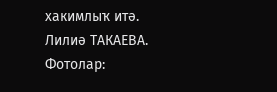хакимлыҡ итә.
Лилиә ТАКАЕВА.
Фотолар: